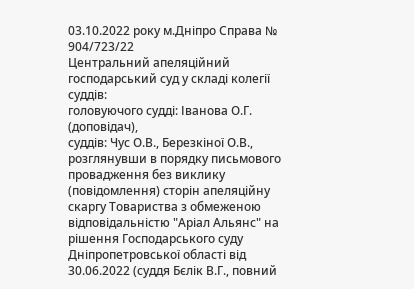03.10.2022 року м.Дніпро Справа № 904/723/22
Центральний апеляційний господарський суд у складі колегії суддів:
головуючого судді: Іванова О.Г. (доповідач),
суддів: Чус О.В., Березкіної О.В.,
розглянувши в порядку письмового провадження без виклику (повідомлення) сторін апеляційну скаргу Товариства з обмеженою відповідальністю "Аріал Альянс" на рішення Господарського суду Дніпропетровської області від 30.06.2022 (суддя Бєлік В.Г., повний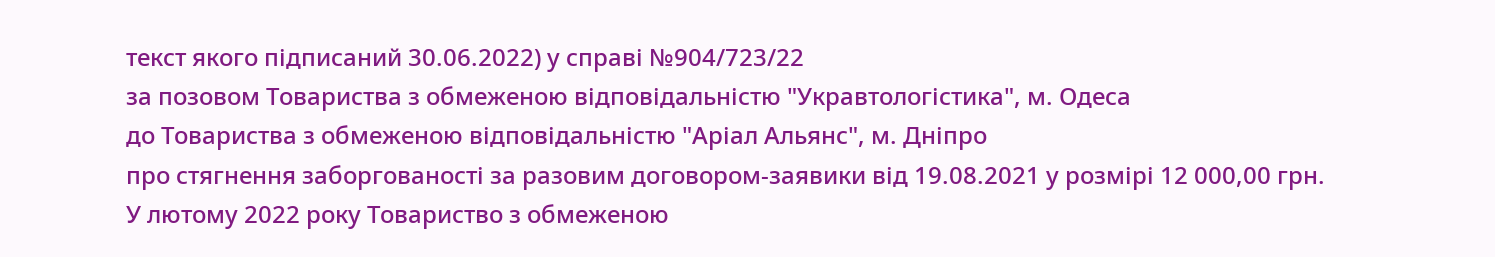текст якого підписаний 30.06.2022) у справі №904/723/22
за позовом Товариства з обмеженою відповідальністю "Укравтологістика", м. Одеса
до Товариства з обмеженою відповідальністю "Аріал Альянс", м. Дніпро
про стягнення заборгованості за разовим договором-заявики від 19.08.2021 у розмірі 12 000,00 грн.
У лютому 2022 року Товариство з обмеженою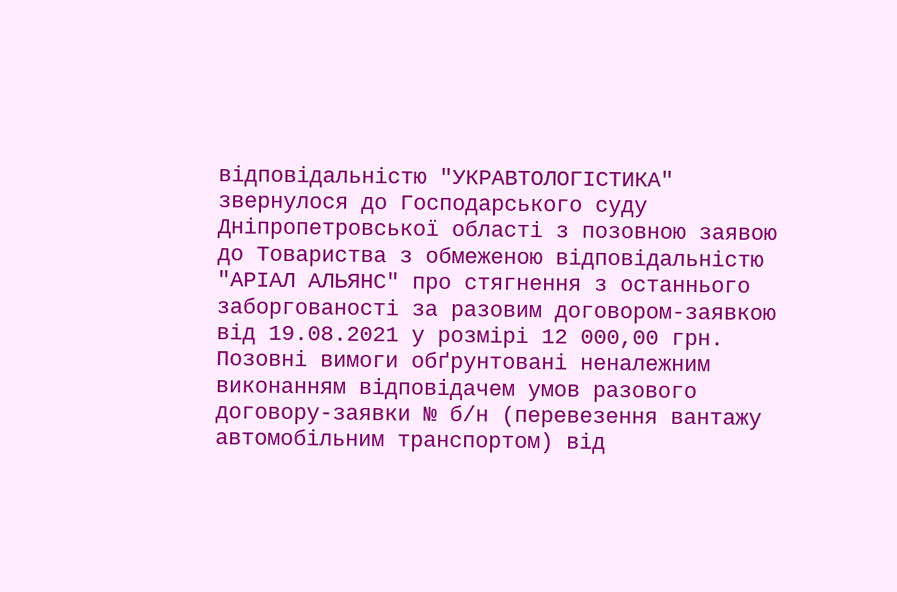відповідальністю "УКРАВТОЛОГІСТИКА" звернулося до Господарського суду Дніпропетровської області з позовною заявою до Товариства з обмеженою відповідальністю "АРІАЛ АЛЬЯНС" про стягнення з останнього заборгованості за разовим договором-заявкою від 19.08.2021 у розмірі 12 000,00 грн.
Позовні вимоги обґрунтовані неналежним виконанням відповідачем умов разового договору-заявки № б/н (перевезення вантажу автомобільним транспортом) від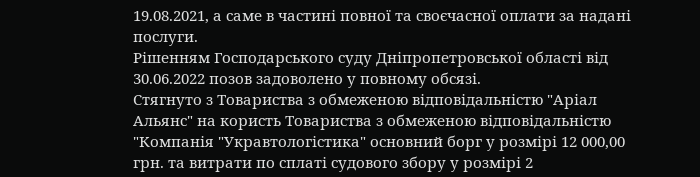19.08.2021, а саме в частині повної та своєчасної оплати за надані послуги.
Рішенням Господарського суду Дніпропетровської області від 30.06.2022 позов задоволено у повному обсязі.
Стягнуто з Товариства з обмеженою відповідальністю "Аріал Альянс" на користь Товариства з обмеженою відповідальністю "Компанія "Укравтологістика" основний борг у розмірі 12 000,00 грн. та витрати по сплаті судового збору у розмірі 2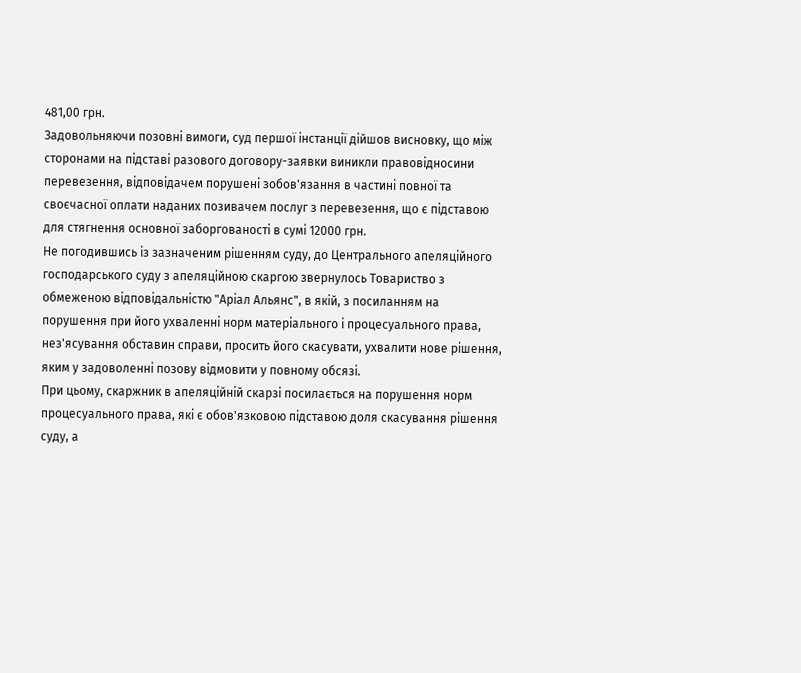481,00 грн.
Задовольняючи позовні вимоги, суд першої інстанції дійшов висновку, що між сторонами на підставі разового договору-заявки виникли правовідносини перевезення, відповідачем порушені зобов'язання в частині повної та своєчасної оплати наданих позивачем послуг з перевезення, що є підставою для стягнення основної заборгованості в сумі 12000 грн.
Не погодившись із зазначеним рішенням суду, до Центрального апеляційного господарського суду з апеляційною скаргою звернулось Товариство з обмеженою відповідальністю "Аріал Альянс", в якій, з посиланням на порушення при його ухваленні норм матеріального і процесуального права, нез'ясування обставин справи, просить його скасувати, ухвалити нове рішення, яким у задоволенні позову відмовити у повному обсязі.
При цьому, скаржник в апеляційній скарзі посилається на порушення норм процесуального права, які є обов'язковою підставою доля скасування рішення суду, а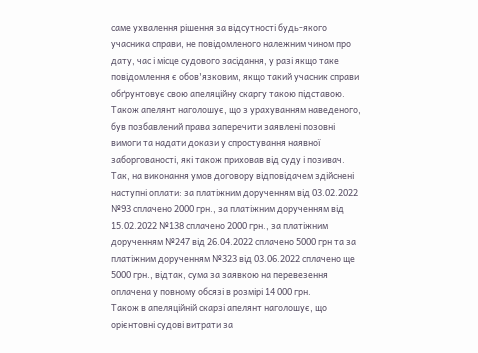саме ухвалення рішення за відсутності будь-якого учасника справи, не повідомленого належним чином про дату, час і місце судового засідання, у разі якщо таке повідомлення є обов'язковим, якщо такий учасник справи обґрунтовує свою апеляційну скаргу такою підставою.
Також апелянт наголошує, що з урахуванням наведеного, був позбавлений права заперечити заявлені позовні вимоги та надати докази у спростування наявної заборгованості, які також приховав від суду і позивач. Так, на виконання умов договору відповідачем здійснені наступні оплати: за платіжним дорученням від 03.02.2022 №93 сплачено 2000 грн., за платіжним дорученням від 15.02.2022 №138 сплачено 2000 грн., за платіжним дорученням №247 від 26.04.2022 сплачено 5000 грн та за платіжним дорученням №323 від 03.06.2022 сплачено ще 5000 грн., відтак, сума за заявкою на перевезення оплачена у повному обсязі в розмірі 14 000 грн.
Також в апеляційній скарзі апелянт наголошує, що орієнтовні судові витрати за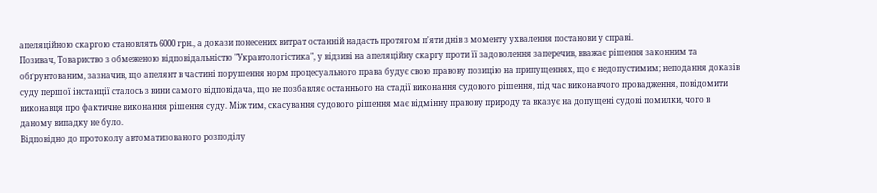апеляційною скаргою становлять 6000 грн., а докази понесених витрат останній надасть протягом п'яти днів з моменту ухвалення постанови у справі.
Позивач, Товариство з обмеженою відповідальністю "Укравтологістика", у відзиві на апеляційну скаргу проти її задоволення заперечив, вважає рішення законним та обґрунтованим, зазначив, що апелянт в частині порушення норм процесуального права будує свою правову позицію на припущеннях, що є недопустимим; неподання доказів суду першої інстанції сталось з вини самого відповідача, що не позбавляє останнього на стадії виконання судового рішення, під час виконавчого провадження, повідомити виконавця про фактичне виконання рішення суду. Між тим, скасування судового рішення має відмінну правову природу та вказує на допущені судові помилки, чого в даному випадку не було.
Відповідно до протоколу автоматизованого розподілу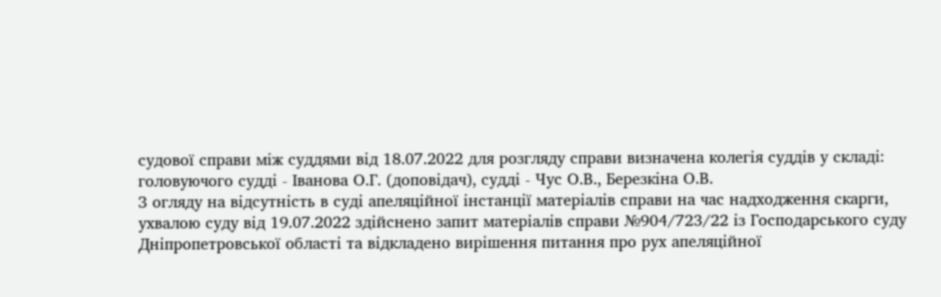судової справи між суддями від 18.07.2022 для розгляду справи визначена колегія суддів у складі: головуючого судді - Іванова О.Г. (доповідач), судді - Чус О.В., Березкіна О.В.
З огляду на відсутність в суді апеляційної інстанції матеріалів справи на час надходження скарги, ухвалою суду від 19.07.2022 здійснено запит матеріалів справи №904/723/22 із Господарського суду Дніпропетровської області та відкладено вирішення питання про рух апеляційної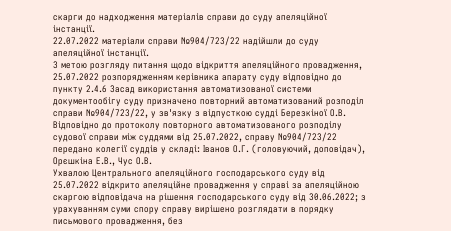скарги до надходження матеріалів справи до суду апеляційної інстанції.
22.07.2022 матеріали справи №904/723/22 надійшли до суду апеляційної інстанції.
З метою розгляду питання щодо відкриття апеляційного провадження, 25.07.2022 розпорядженням керівника апарату суду відповідно до пункту 2.4.6 Засад використання автоматизованої системи документообігу суду призначено повторний автоматизований розподіл справи №904/723/22, у зв'язку з відпусткою судді Березкіної О.В.
Відповідно до протоколу повторного автоматизованого розподілу судової справи між суддями від 25.07.2022, справу №904/723/22 передано колегії суддів у складі: Іванов О.Г. (головуючий, доповідач), Орєшкіна Е.В., Чус О.В.
Ухвалою Центрального апеляційного господарського суду від 25.07.2022 відкрито апеляційне провадження у справі за апеляційною скаргою відповідача на рішення господарського суду від 30.06.2022; з урахуванням суми спору справу вирішено розглядати в порядку письмового провадження, без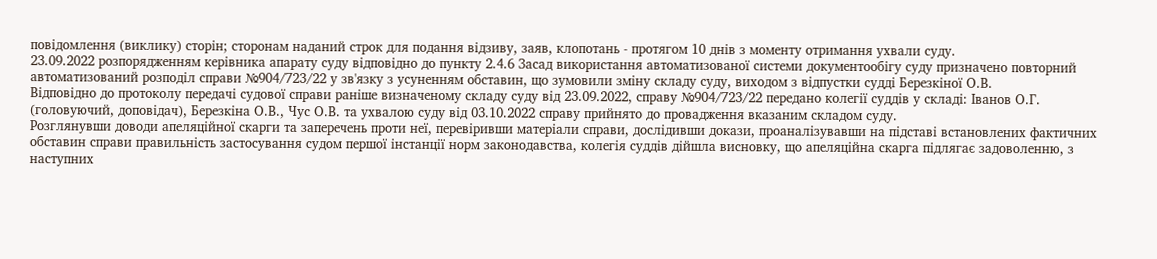повідомлення (виклику) сторін; сторонам наданий строк для подання відзиву, заяв, клопотань - протягом 10 днів з моменту отримання ухвали суду.
23.09.2022 розпорядженням керівника апарату суду відповідно до пункту 2.4.6 Засад використання автоматизованої системи документообігу суду призначено повторний автоматизований розподіл справи №904/723/22 у зв'язку з усуненням обставин, що зумовили зміну складу суду, виходом з відпустки судді Березкіної О.В.
Відповідно до протоколу передачі судової справи раніше визначеному складу суду від 23.09.2022, справу №904/723/22 передано колегії суддів у складі: Іванов О.Г. (головуючий, доповідач), Березкіна О.В., Чус О.В. та ухвалою суду від 03.10.2022 справу прийнято до провадження вказаним складом суду.
Розглянувши доводи апеляційної скарги та заперечень проти неї, перевіривши матеріали справи, дослідивши докази, проаналізувавши на підставі встановлених фактичних обставин справи правильність застосування судом першої інстанції норм законодавства, колегія суддів дійшла висновку, що апеляційна скарга підлягає задоволенню, з наступних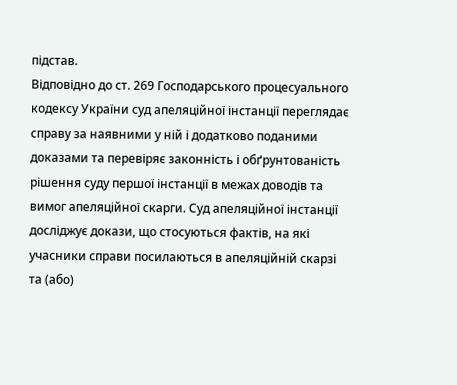підстав.
Відповідно до ст. 269 Господарського процесуального кодексу України суд апеляційної інстанції переглядає справу за наявними у ній і додатково поданими доказами та перевіряє законність і обґрунтованість рішення суду першої інстанції в межах доводів та вимог апеляційної скарги. Суд апеляційної інстанції досліджує докази, що стосуються фактів, на які учасники справи посилаються в апеляційній скарзі та (або)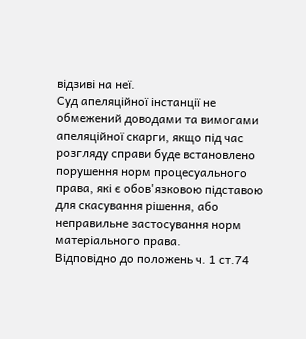відзиві на неї.
Суд апеляційної інстанції не обмежений доводами та вимогами апеляційної скарги, якщо під час розгляду справи буде встановлено порушення норм процесуального права, які є обов'язковою підставою для скасування рішення, або неправильне застосування норм матеріального права.
Відповідно до положень ч. 1 ст.74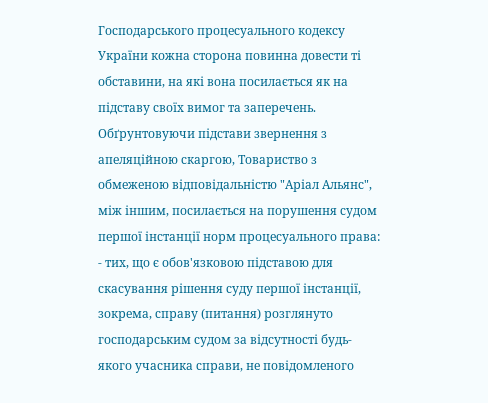Господарського процесуального кодексу України кожна сторона повинна довести ті обставини, на які вона посилається як на підставу своїх вимог та заперечень.
Обґрунтовуючи підстави звернення з апеляційною скаргою, Товариство з обмеженою відповідальністю "Аріал Альянс", між іншим, посилається на порушення судом першої інстанції норм процесуального права:
- тих, що є обов'язковою підставою для скасування рішення суду першої інстанції, зокрема, справу (питання) розглянуто господарським судом за відсутності будь-якого учасника справи, не повідомленого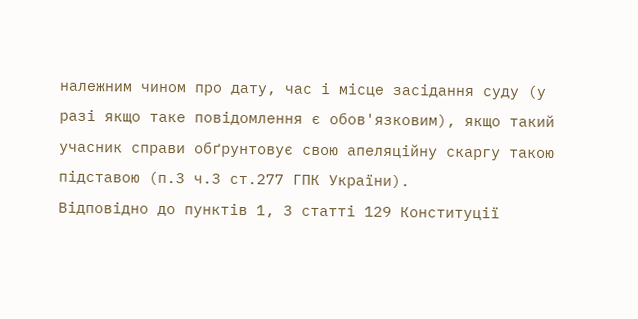належним чином про дату, час і місце засідання суду (у разі якщо таке повідомлення є обов'язковим), якщо такий учасник справи обґрунтовує свою апеляційну скаргу такою підставою (п.3 ч.3 ст.277 ГПК України).
Відповідно до пунктів 1, 3 статті 129 Конституції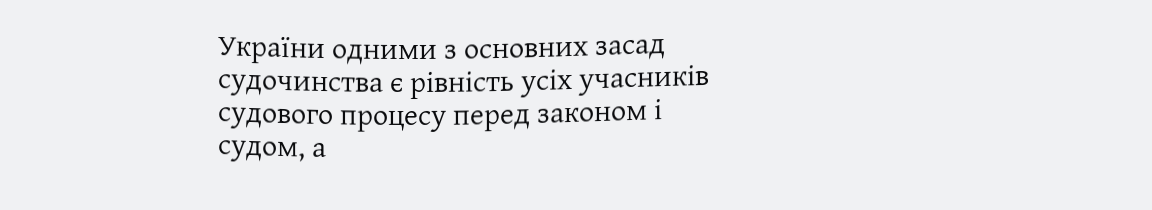України одними з основних засад судочинства є рівність усіх учасників судового процесу перед законом і судом, а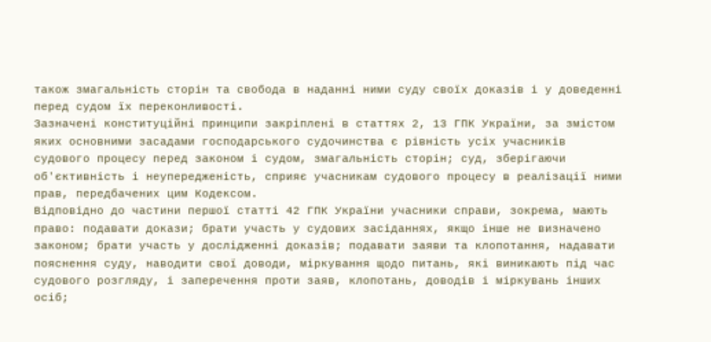також змагальність сторін та свобода в наданні ними суду своїх доказів і у доведенні перед судом їх переконливості.
Зазначені конституційні принципи закріплені в статтях 2, 13 ГПК України, за змістом яких основними засадами господарського судочинства є рівність усіх учасників судового процесу перед законом і судом, змагальність сторін; суд, зберігаючи об'єктивність і неупередженість, сприяє учасникам судового процесу в реалізації ними прав, передбачених цим Кодексом.
Відповідно до частини першої статті 42 ГПК України учасники справи, зокрема, мають право: подавати докази; брати участь у судових засіданнях, якщо інше не визначено законом; брати участь у дослідженні доказів; подавати заяви та клопотання, надавати пояснення суду, наводити свої доводи, міркування щодо питань, які виникають під час судового розгляду, і заперечення проти заяв, клопотань, доводів і міркувань інших осіб;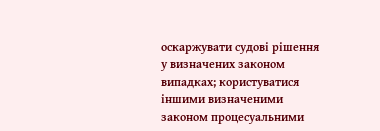оскаржувати судові рішення у визначених законом випадках; користуватися іншими визначеними законом процесуальними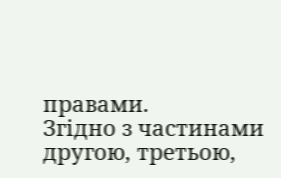правами.
Згідно з частинами другою, третьою,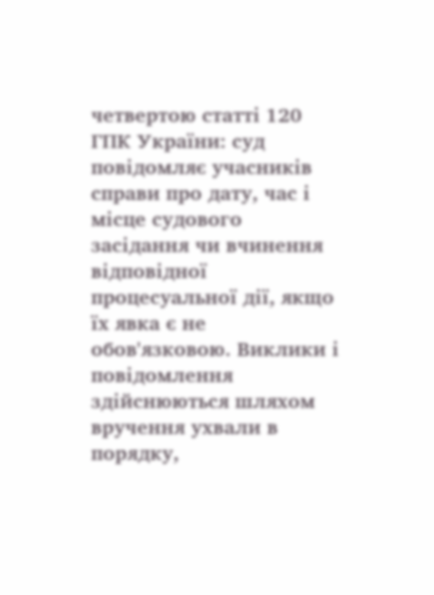четвертою статті 120 ГПК України: суд повідомляє учасників справи про дату, час і місце судового засідання чи вчинення відповідної процесуальної дії, якщо їх явка є не обов'язковою. Виклики і повідомлення здійснюються шляхом вручення ухвали в порядку,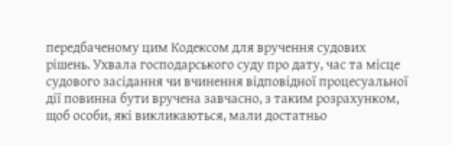передбаченому цим Кодексом для вручення судових рішень. Ухвала господарського суду про дату, час та місце судового засідання чи вчинення відповідної процесуальної дії повинна бути вручена завчасно, з таким розрахунком, щоб особи, які викликаються, мали достатньо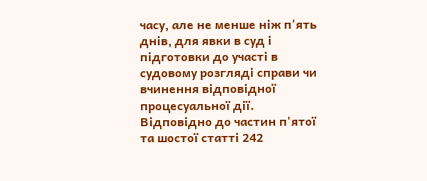часу, але не менше ніж п'ять днів, для явки в суд і підготовки до участі в судовому розгляді справи чи вчинення відповідної процесуальної дії.
Відповідно до частин п'ятої та шостої статті 242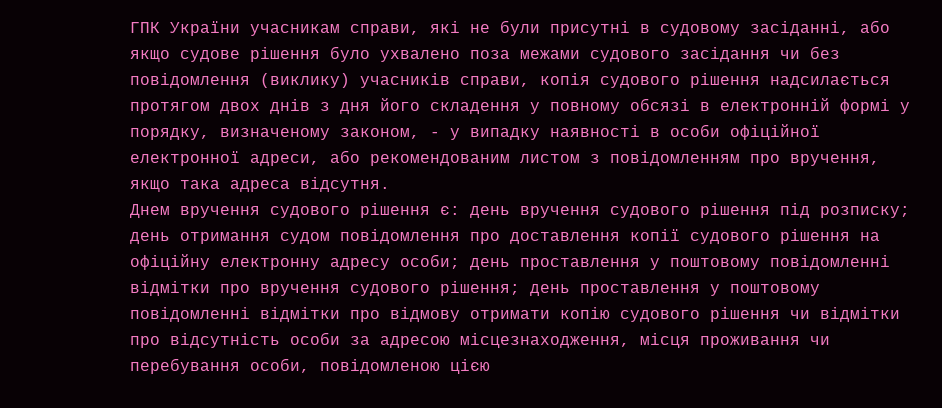ГПК України учасникам справи, які не були присутні в судовому засіданні, або якщо судове рішення було ухвалено поза межами судового засідання чи без повідомлення (виклику) учасників справи, копія судового рішення надсилається протягом двох днів з дня його складення у повному обсязі в електронній формі у порядку, визначеному законом, - у випадку наявності в особи офіційної електронної адреси, або рекомендованим листом з повідомленням про вручення, якщо така адреса відсутня.
Днем вручення судового рішення є: день вручення судового рішення під розписку; день отримання судом повідомлення про доставлення копії судового рішення на офіційну електронну адресу особи; день проставлення у поштовому повідомленні відмітки про вручення судового рішення; день проставлення у поштовому повідомленні відмітки про відмову отримати копію судового рішення чи відмітки про відсутність особи за адресою місцезнаходження, місця проживання чи перебування особи, повідомленою цією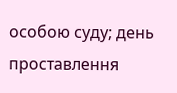особою суду; день проставлення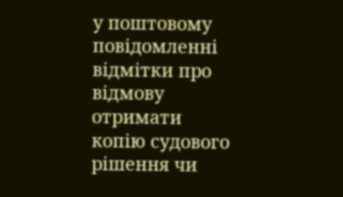у поштовому повідомленні відмітки про відмову отримати копію судового рішення чи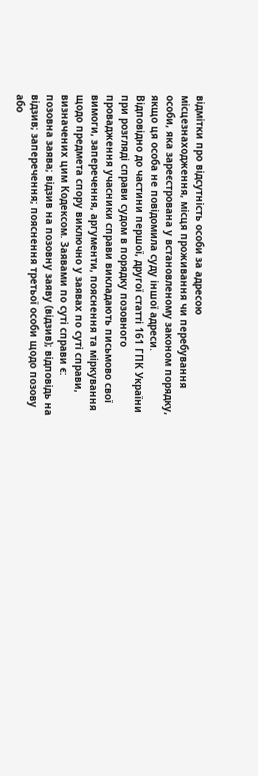відмітки про відсутність особи за адресою місцезнаходження, місця проживання чи перебування особи, яка зареєстрована у встановленому законом порядку, якщо ця особа не повідомила суду іншої адреси.
Відповідно до частини першої, другої статті 161 ГПК України при розгляді справи судом в порядку позовного провадження учасники справи викладають письмово свої вимоги, заперечення, аргументи, пояснення та міркування щодо предмета спору виключно у заявах по суті справи, визначених цим Кодексом. Заявами по суті справи є: позовна заява; відзив на позовну заяву (відзив); відповідь на відзив; заперечення; пояснення третьої особи щодо позову або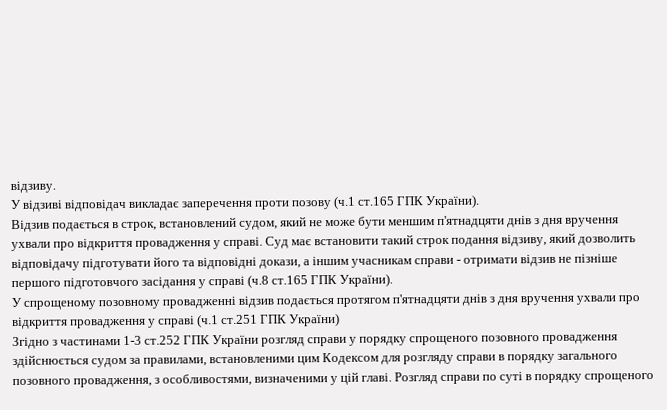відзиву.
У відзиві відповідач викладає заперечення проти позову (ч.1 ст.165 ГПК України).
Відзив подається в строк, встановлений судом, який не може бути меншим п'ятнадцяти днів з дня вручення ухвали про відкриття провадження у справі. Суд має встановити такий строк подання відзиву, який дозволить відповідачу підготувати його та відповідні докази, а іншим учасникам справи - отримати відзив не пізніше першого підготовчого засідання у справі (ч.8 ст.165 ГПК України).
У спрощеному позовному провадженні відзив подається протягом п'ятнадцяти днів з дня вручення ухвали про відкриття провадження у справі (ч.1 ст.251 ГПК України)
Згідно з частинами 1-3 ст.252 ГПК України розгляд справи у порядку спрощеного позовного провадження здійснюється судом за правилами, встановленими цим Кодексом для розгляду справи в порядку загального позовного провадження, з особливостями, визначеними у цій главі. Розгляд справи по суті в порядку спрощеного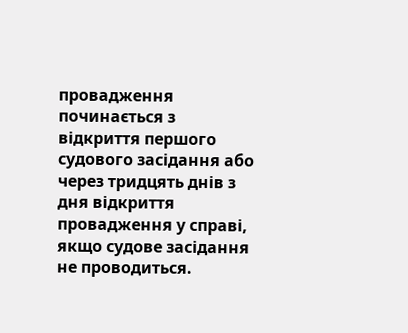провадження починається з відкриття першого судового засідання або через тридцять днів з дня відкриття провадження у справі, якщо судове засідання не проводиться.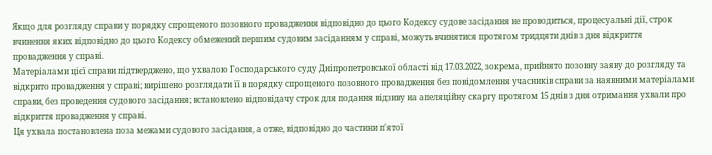Якщо для розгляду справи у порядку спрощеного позовного провадження відповідно до цього Кодексу судове засідання не проводиться, процесуальні дії, строк вчинення яких відповідно до цього Кодексу обмежений першим судовим засіданням у справі, можуть вчинятися протягом тридцяти днів з дня відкриття провадження у справі.
Матеріалами цієї справи підтверджено, що ухвалою Господарського суду Дніпропетровської області від 17.03.2022, зокрема, прийнято позовну заяву до розгляду та відкрито провадження у справі; вирішено розглядати її в порядку спрощеного позовного провадження без повідомлення учасників справи за наявними матеріалами справи, без проведення судового засідання; встановлено відповідачу строк для подання відзиву на апеляційну скаргу протягом 15 днів з дня отримання ухвали про відкриття провадження у справі.
Ця ухвала постановлена поза межами судового засідання, а отже, відповідно до частини п'ятої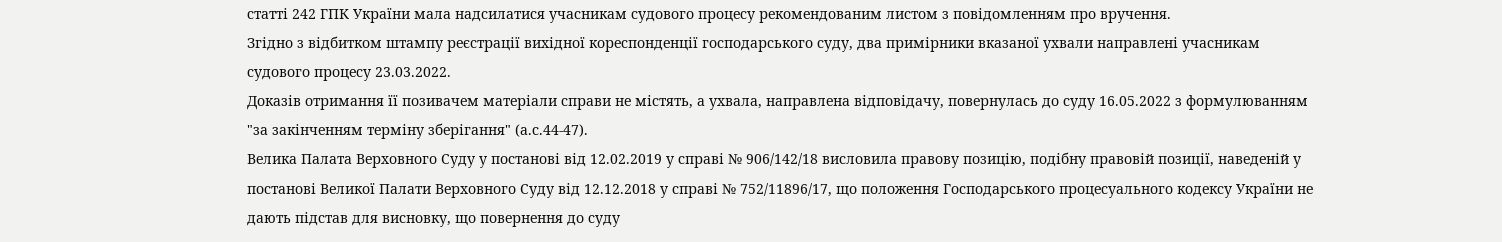статті 242 ГПК України мала надсилатися учасникам судового процесу рекомендованим листом з повідомленням про вручення.
Згідно з відбитком штампу реєстрації вихідної кореспонденції господарського суду, два примірники вказаної ухвали направлені учасникам судового процесу 23.03.2022.
Доказів отримання її позивачем матеріали справи не містять, а ухвала, направлена відповідачу, повернулась до суду 16.05.2022 з формулюванням "за закінченням терміну зберігання" (а.с.44-47).
Велика Палата Верховного Суду у постанові від 12.02.2019 у справі № 906/142/18 висловила правову позицію, подібну правовій позиції, наведеній у постанові Великої Палати Верховного Суду від 12.12.2018 у справі № 752/11896/17, що положення Господарського процесуального кодексу України не дають підстав для висновку, що повернення до суду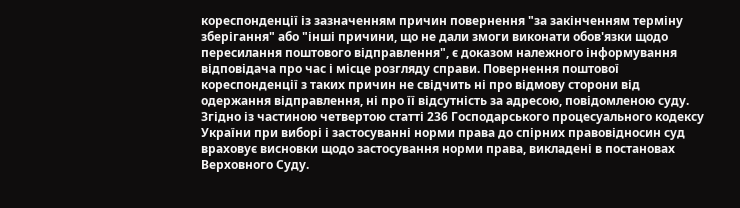кореспонденції із зазначенням причин повернення "за закінченням терміну зберігання" або "інші причини, що не дали змоги виконати обов'язки щодо пересилання поштового відправлення", є доказом належного інформування відповідача про час і місце розгляду справи. Повернення поштової кореспонденції з таких причин не свідчить ні про відмову сторони від одержання відправлення, ні про її відсутність за адресою, повідомленою суду.
Згідно із частиною четвертою статті 236 Господарського процесуального кодексу України при виборі і застосуванні норми права до спірних правовідносин суд враховує висновки щодо застосування норми права, викладені в постановах Верховного Суду.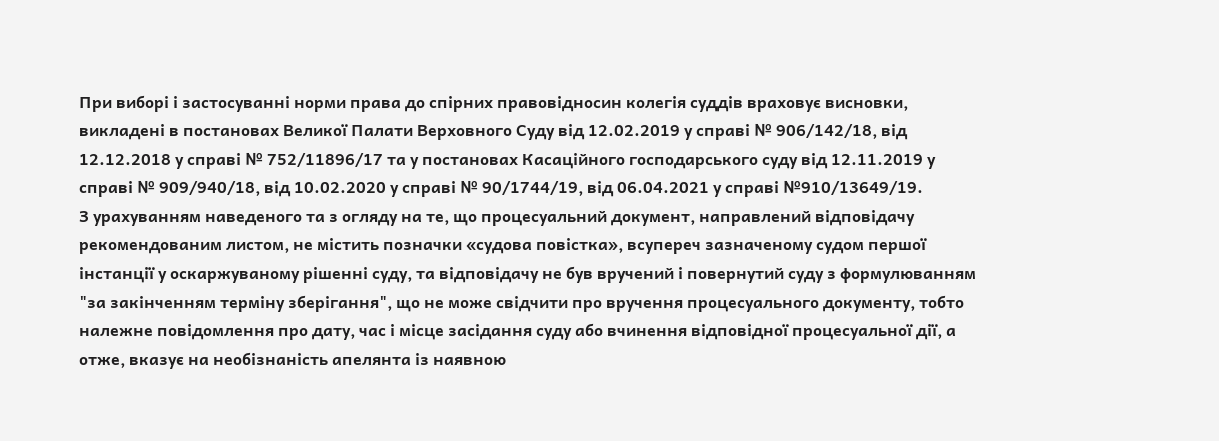При виборі і застосуванні норми права до спірних правовідносин колегія суддів враховує висновки, викладені в постановах Великої Палати Верховного Суду від 12.02.2019 у справі № 906/142/18, від 12.12.2018 у справі № 752/11896/17 та у постановах Касаційного господарського суду від 12.11.2019 у справі № 909/940/18, від 10.02.2020 у справі № 90/1744/19, від 06.04.2021 у справі №910/13649/19.
З урахуванням наведеного та з огляду на те, що процесуальний документ, направлений відповідачу рекомендованим листом, не містить позначки «судова повістка», всупереч зазначеному судом першої інстанції у оскаржуваному рішенні суду, та відповідачу не був вручений і повернутий суду з формулюванням "за закінченням терміну зберігання", що не може свідчити про вручення процесуального документу, тобто належне повідомлення про дату, час і місце засідання суду або вчинення відповідної процесуальної дії, а отже, вказує на необізнаність апелянта із наявною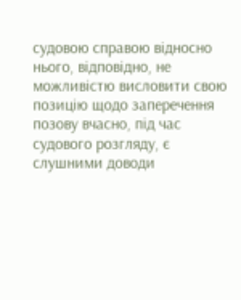судовою справою відносно нього, відповідно, не можливістю висловити свою позицію щодо заперечення позову вчасно, під час судового розгляду, є слушними доводи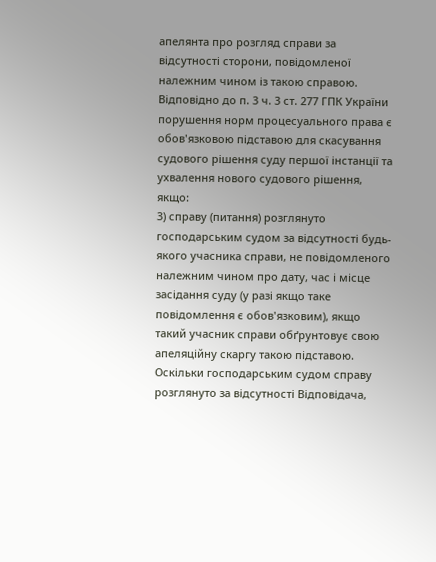апелянта про розгляд справи за відсутності сторони, повідомленої належним чином із такою справою.
Відповідно до п. 3 ч. 3 ст. 277 ГПК України порушення норм процесуального права є обов'язковою підставою для скасування судового рішення суду першої інстанції та ухвалення нового судового рішення, якщо:
3) справу (питання) розглянуто господарським судом за відсутності будь-якого учасника справи, не повідомленого належним чином про дату, час і місце засідання суду (у разі якщо таке повідомлення є обов'язковим), якщо такий учасник справи обґрунтовує свою апеляційну скаргу такою підставою.
Оскільки господарським судом справу розглянуто за відсутності Відповідача,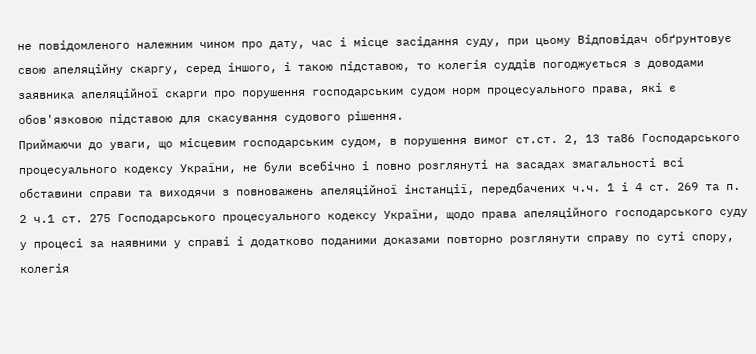не повідомленого належним чином про дату, час і місце засідання суду, при цьому Відповідач обґрунтовує свою апеляційну скаргу, серед іншого, і такою підставою, то колегія суддів погоджується з доводами заявника апеляційної скарги про порушення господарським судом норм процесуального права, які є обов'язковою підставою для скасування судового рішення.
Приймаючи до уваги, що місцевим господарським судом, в порушення вимог ст.ст. 2, 13 та86 Господарського процесуального кодексу України, не були всебічно і повно розглянуті на засадах змагальності всі обставини справи та виходячи з повноважень апеляційної інстанції, передбачених ч.ч. 1 і 4 ст. 269 та п. 2 ч.1 ст. 275 Господарського процесуального кодексу України, щодо права апеляційного господарського суду у процесі за наявними у справі і додатково поданими доказами повторно розглянути справу по суті спору, колегія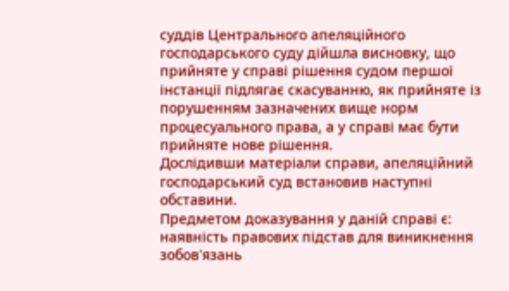суддів Центрального апеляційного господарського суду дійшла висновку, що прийняте у справі рішення судом першої інстанції підлягає скасуванню, як прийняте із порушенням зазначених вище норм процесуального права, а у справі має бути прийняте нове рішення.
Дослідивши матеріали справи, апеляційний господарський суд встановив наступні обставини.
Предметом доказування у даній справі є: наявність правових підстав для виникнення зобов'язань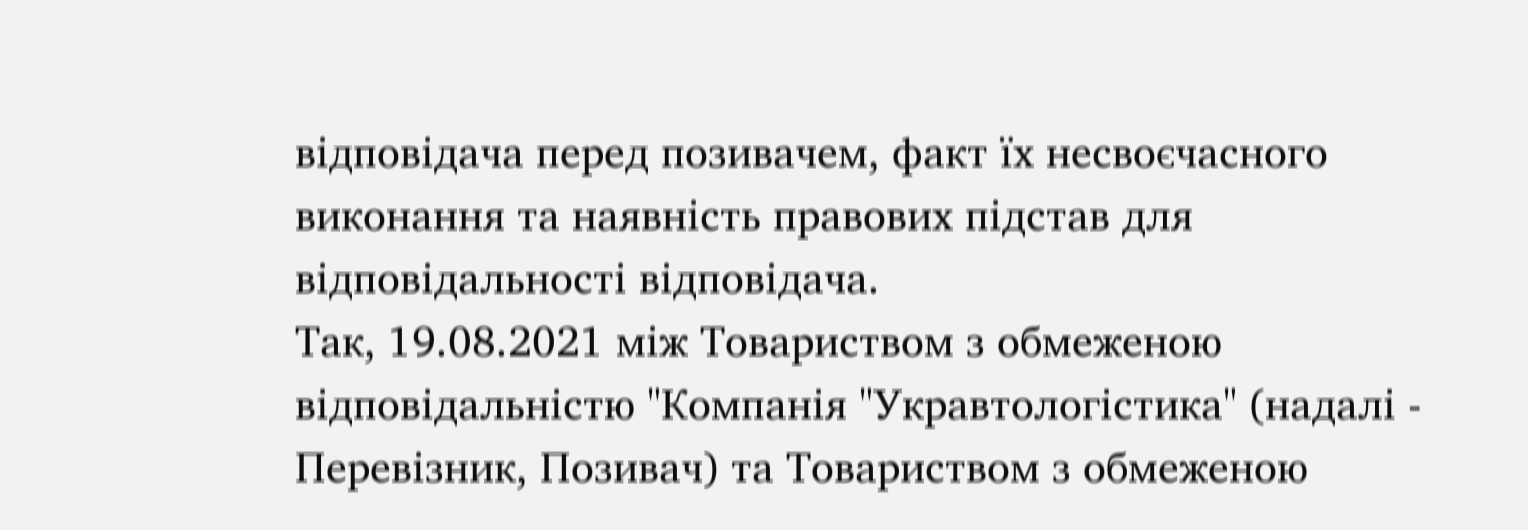відповідача перед позивачем, факт їх несвоєчасного виконання та наявність правових підстав для відповідальності відповідача.
Так, 19.08.2021 між Товариством з обмеженою відповідальністю "Компанія "Укравтологістика" (надалі - Перевізник, Позивач) та Товариством з обмеженою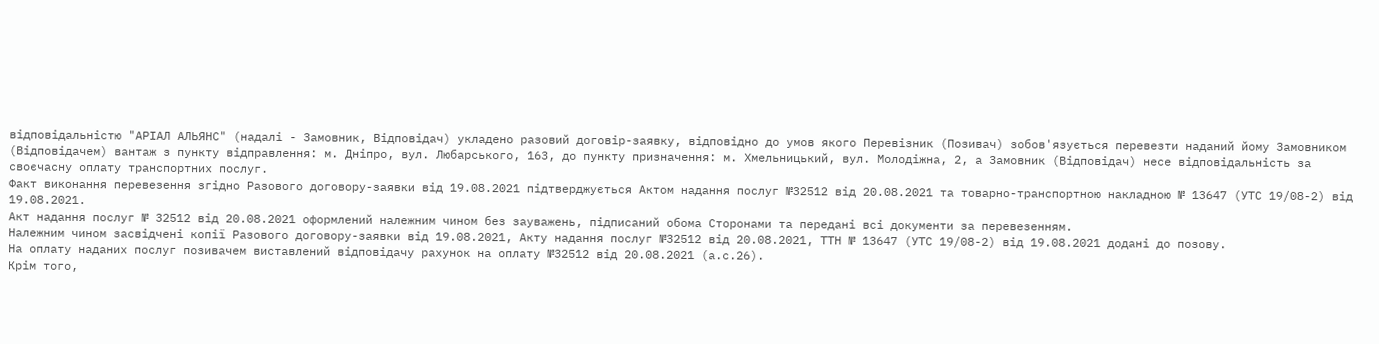відповідальністю "АРІАЛ АЛЬЯНС" (надалі - Замовник, Відповідач) укладено разовий договір-заявку, відповідно до умов якого Перевізник (Позивач) зобов'язується перевезти наданий йому Замовником (Відповідачем) вантаж з пункту відправлення: м. Дніпро, вул. Любарського, 163, до пункту призначення: м. Хмельницький, вул. Молодіжна, 2, а Замовник (Відповідач) несе відповідальність за своєчасну оплату транспортних послуг.
Факт виконання перевезення згідно Разового договору-заявки від 19.08.2021 підтверджується Актом надання послуг №32512 від 20.08.2021 та товарно-транспортною накладною № 13647 (УТС 19/08-2) від 19.08.2021.
Акт надання послуг № 32512 від 20.08.2021 оформлений належним чином без зауважень, підписаний обома Сторонами та передані всі документи за перевезенням.
Належним чином засвідчені копії Разового договору-заявки від 19.08.2021, Акту надання послуг №32512 від 20.08.2021, ТТН № 13647 (УТС 19/08-2) від 19.08.2021 додані до позову.
На оплату наданих послуг позивачем виставлений відповідачу рахунок на оплату №32512 від 20.08.2021 (а.с.26).
Крім того,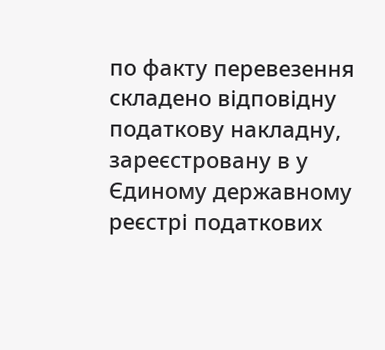по факту перевезення складено відповідну податкову накладну, зареєстровану в у Єдиному державному реєстрі податкових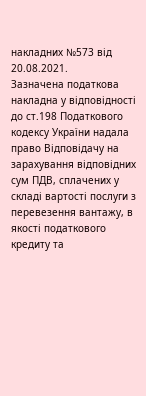накладних №573 від 20.08.2021.
Зазначена податкова накладна у відповідності до ст.198 Податкового кодексу України надала право Відповідачу на зарахування відповідних сум ПДВ, сплачених у складі вартості послуги з перевезення вантажу, в якості податкового кредиту та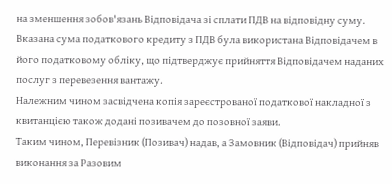на зменшення зобов'язань Відповідача зі сплати ПДВ на відповідну суму.
Вказана сума податкового кредиту з ПДВ була використана Відповідачем в його податковому обліку, що підтверджує прийняття Відповідачем наданих послуг з перевезення вантажу.
Належним чином засвідчена копія зареєстрованої податкової накладної з квитанцією також додані позивачем до позовної заяви.
Таким чином, Перевізник (Позивач) надав, а Замовник (Відповідач) прийняв виконання за Разовим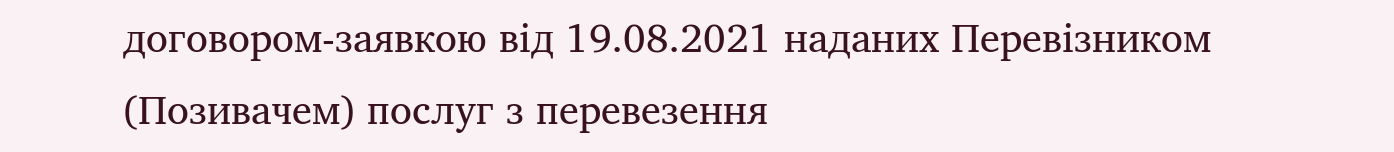договором-заявкою від 19.08.2021 наданих Перевізником (Позивачем) послуг з перевезення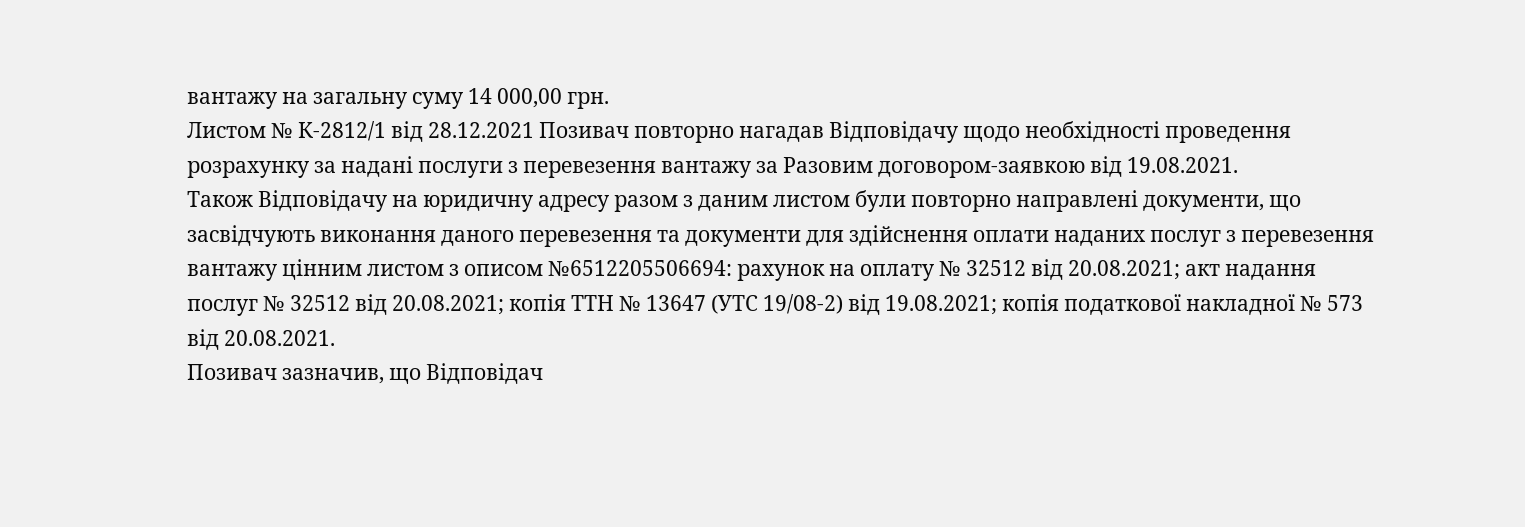вантажу на загальну суму 14 000,00 грн.
Листом № К-2812/1 від 28.12.2021 Позивач повторно нагадав Відповідачу щодо необхідності проведення розрахунку за надані послуги з перевезення вантажу за Разовим договором-заявкою від 19.08.2021.
Також Відповідачу на юридичну адресу разом з даним листом були повторно направлені документи, що засвідчують виконання даного перевезення та документи для здійснення оплати наданих послуг з перевезення вантажу цінним листом з описом №6512205506694: рахунок на оплату № 32512 від 20.08.2021; акт надання послуг № 32512 від 20.08.2021; копія ТТН № 13647 (УТС 19/08-2) від 19.08.2021; копія податкової накладної № 573 від 20.08.2021.
Позивач зазначив, що Відповідач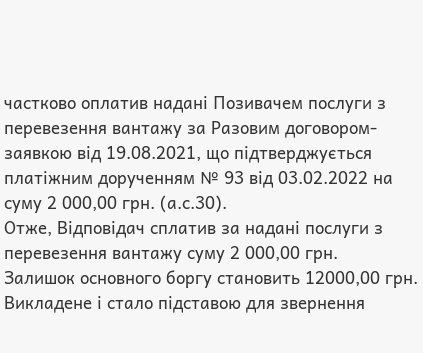частково оплатив надані Позивачем послуги з перевезення вантажу за Разовим договором-заявкою від 19.08.2021, що підтверджується платіжним дорученням № 93 від 03.02.2022 на суму 2 000,00 грн. (а.с.30).
Отже, Відповідач сплатив за надані послуги з перевезення вантажу суму 2 000,00 грн.
Залишок основного боргу становить 12000,00 грн.
Викладене і стало підставою для звернення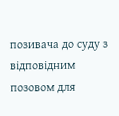позивача до суду з відповідним позовом для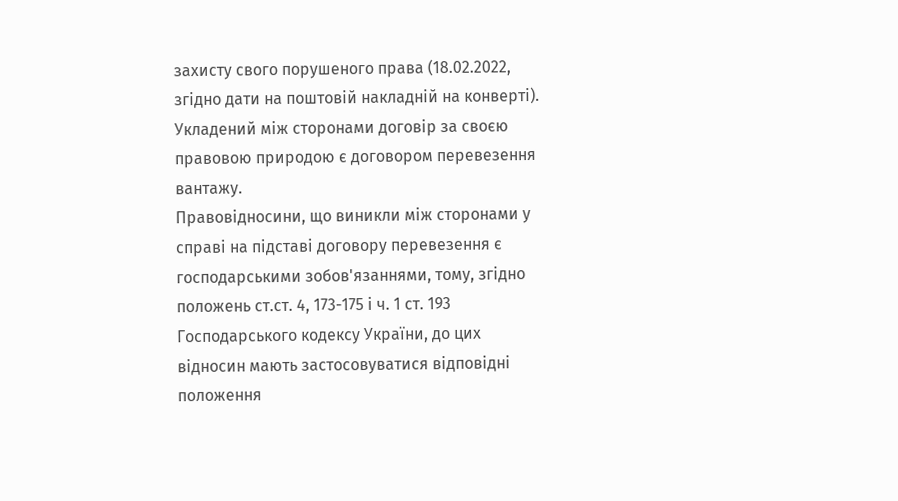захисту свого порушеного права (18.02.2022, згідно дати на поштовій накладній на конверті).
Укладений між сторонами договір за своєю правовою природою є договором перевезення вантажу.
Правовідносини, що виникли між сторонами у справі на підставі договору перевезення є господарськими зобов'язаннями, тому, згідно положень ст.ст. 4, 173-175 і ч. 1 ст. 193 Господарського кодексу України, до цих відносин мають застосовуватися відповідні положення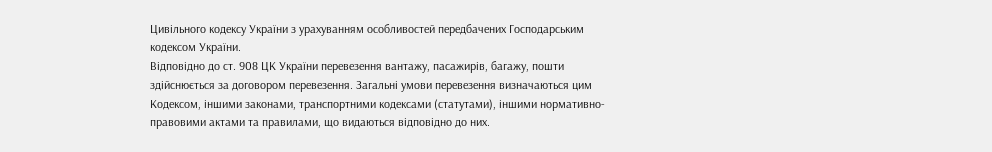Цивільного кодексу України з урахуванням особливостей передбачених Господарським кодексом України.
Відповідно до ст. 908 ЦК України перевезення вантажу, пасажирів, багажу, пошти здійснюється за договором перевезення. Загальні умови перевезення визначаються цим Кодексом, іншими законами, транспортними кодексами (статутами), іншими нормативно-правовими актами та правилами, що видаються відповідно до них.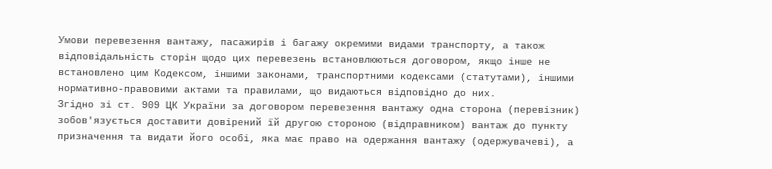Умови перевезення вантажу, пасажирів і багажу окремими видами транспорту, а також відповідальність сторін щодо цих перевезень встановлюються договором, якщо інше не встановлено цим Кодексом, іншими законами, транспортними кодексами (статутами), іншими нормативно-правовими актами та правилами, що видаються відповідно до них.
Згідно зі ст. 909 ЦК України за договором перевезення вантажу одна сторона (перевізник) зобов'язується доставити довірений їй другою стороною (відправником) вантаж до пункту призначення та видати його особі, яка має право на одержання вантажу (одержувачеві), а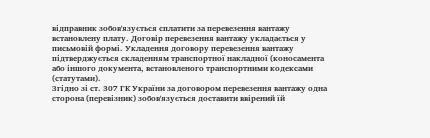відправник зобов'язується сплатити за перевезення вантажу встановлену плату. Договір перевезення вантажу укладається у письмовій формі. Укладення договору перевезення вантажу підтверджується складенням транспортної накладної (коносамента або іншого документа, встановленого транспортними кодексами (статутами).
Згідно зі ст. 307 ГК України за договором перевезення вантажу одна сторона (перевізник) зобов'язується доставити ввірений їй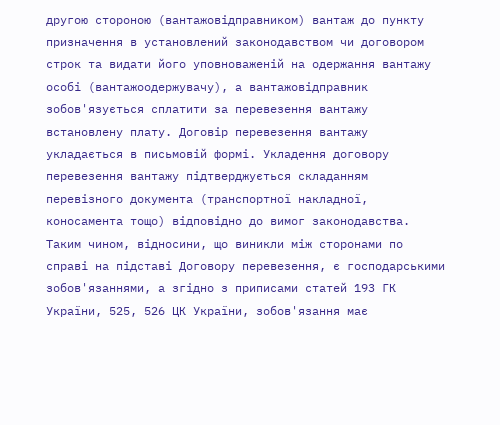другою стороною (вантажовідправником) вантаж до пункту призначення в установлений законодавством чи договором строк та видати його уповноваженій на одержання вантажу особі (вантажоодержувачу), а вантажовідправник зобов'язується сплатити за перевезення вантажу встановлену плату. Договір перевезення вантажу укладається в письмовій формі. Укладення договору перевезення вантажу підтверджується складанням перевізного документа (транспортної накладної, коносамента тощо) відповідно до вимог законодавства.
Таким чином, відносини, що виникли між сторонами по справі на підставі Договору перевезення, є господарськими зобов'язаннями, а згідно з приписами статей 193 ГК України, 525, 526 ЦК України, зобов'язання має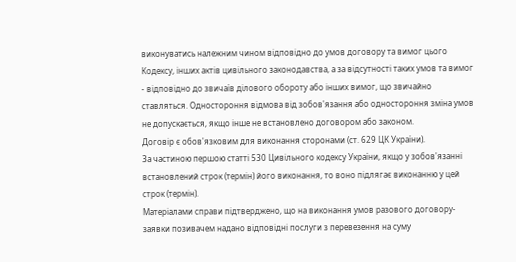виконуватись належним чином відповідно до умов договору та вимог цього Кодексу, інших актів цивільного законодавства, а за відсутності таких умов та вимог - відповідно до звичаїв ділового обороту або інших вимог, що звичайно ставляться. Одностороння відмова від зобов'язання або одностороння зміна умов не допускається, якщо інше не встановлено договором або законом.
Договір є обов'язковим для виконання сторонами (ст. 629 ЦК України).
За частиною першою статті 530 Цивільного кодексу України, якщо у зобов'язанні встановлений строк (термін) його виконання, то воно підлягає виконанню у цей строк (термін).
Матеріалами справи підтверджено, що на виконання умов разового договору-заявки позивачем надано відповідні послуги з перевезення на суму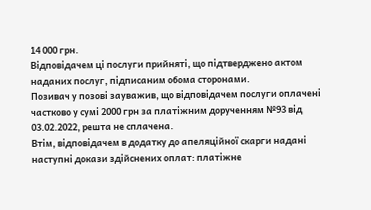14 000 грн.
Відповідачем ці послуги прийняті, що підтверджено актом наданих послуг, підписаним обома сторонами.
Позивач у позові зауважив, що відповідачем послуги оплачені частково у сумі 2000 грн за платіжним дорученням №93 від 03.02.2022, решта не сплачена.
Втім, відповідачем в додатку до апеляційної скарги надані наступні докази здійснених оплат: платіжне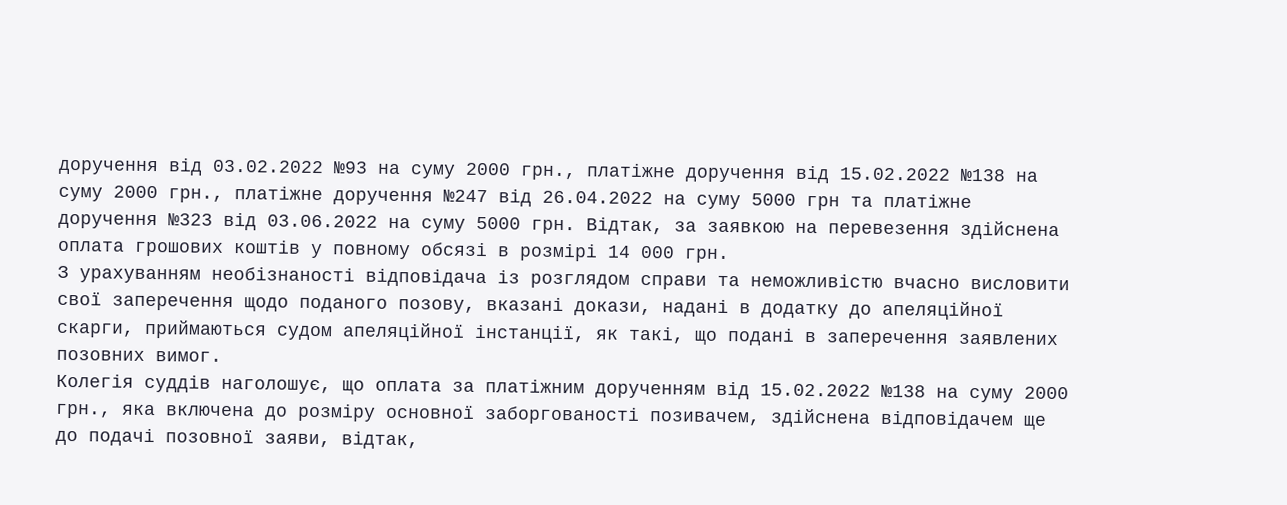доручення від 03.02.2022 №93 на суму 2000 грн., платіжне доручення від 15.02.2022 №138 на суму 2000 грн., платіжне доручення №247 від 26.04.2022 на суму 5000 грн та платіжне доручення №323 від 03.06.2022 на суму 5000 грн. Відтак, за заявкою на перевезення здійснена оплата грошових коштів у повному обсязі в розмірі 14 000 грн.
З урахуванням необізнаності відповідача із розглядом справи та неможливістю вчасно висловити свої заперечення щодо поданого позову, вказані докази, надані в додатку до апеляційної скарги, приймаються судом апеляційної інстанції, як такі, що подані в заперечення заявлених позовних вимог.
Колегія суддів наголошує, що оплата за платіжним дорученням від 15.02.2022 №138 на суму 2000 грн., яка включена до розміру основної заборгованості позивачем, здійснена відповідачем ще до подачі позовної заяви, відтак,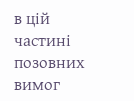в цій частині позовних вимог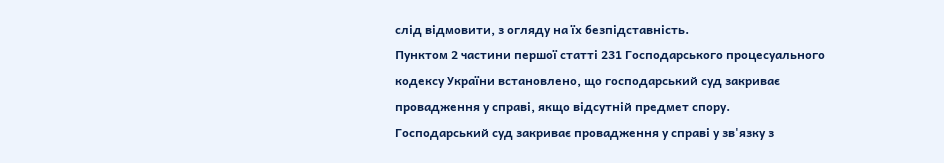слід відмовити, з огляду на їх безпідставність.
Пунктом 2 частини першої статті 231 Господарського процесуального кодексу України встановлено, що господарський суд закриває провадження у справі, якщо відсутній предмет спору.
Господарський суд закриває провадження у справі у зв'язку з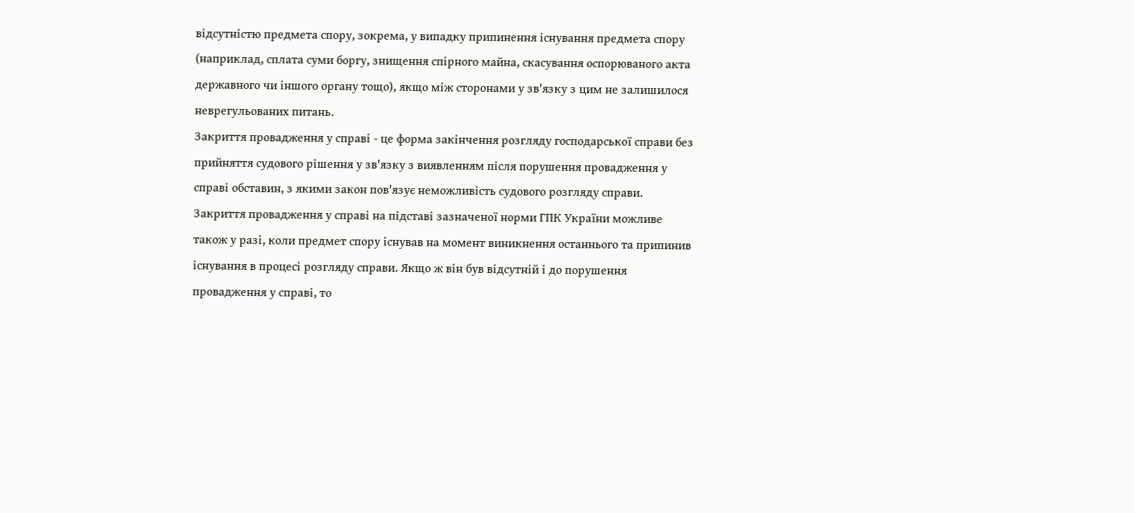відсутністю предмета спору, зокрема, у випадку припинення існування предмета спору (наприклад, сплата суми боргу, знищення спірного майна, скасування оспорюваного акта державного чи іншого органу тощо), якщо між сторонами у зв'язку з цим не залишилося неврегульованих питань.
Закриття провадження у справі - це форма закінчення розгляду господарської справи без прийняття судового рішення у зв'язку з виявленням після порушення провадження у справі обставин, з якими закон пов'язує неможливість судового розгляду справи.
Закриття провадження у справі на підставі зазначеної норми ГПК України можливе також у разі, коли предмет спору існував на момент виникнення останнього та припинив існування в процесі розгляду справи. Якщо ж він був відсутній і до порушення провадження у справі, то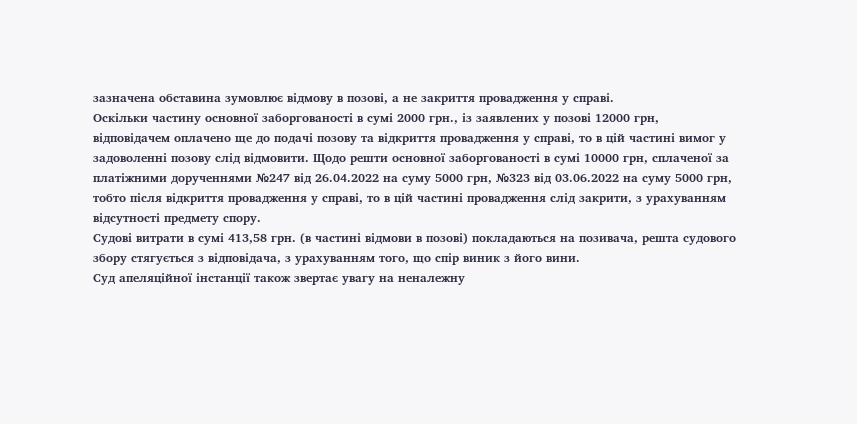зазначена обставина зумовлює відмову в позові, а не закриття провадження у справі.
Оскільки частину основної заборгованості в сумі 2000 грн., із заявлених у позові 12000 грн, відповідачем оплачено ще до подачі позову та відкриття провадження у справі, то в цій частині вимог у задоволенні позову слід відмовити. Щодо решти основної заборгованості в сумі 10000 грн, сплаченої за платіжними дорученнями №247 від 26.04.2022 на суму 5000 грн, №323 від 03.06.2022 на суму 5000 грн, тобто після відкриття провадження у справі, то в цій частині провадження слід закрити, з урахуванням відсутності предмету спору.
Судові витрати в сумі 413,58 грн. (в частині відмови в позові) покладаються на позивача, решта судового збору стягується з відповідача, з урахуванням того, що спір виник з його вини.
Суд апеляційної інстанції також звертає увагу на неналежну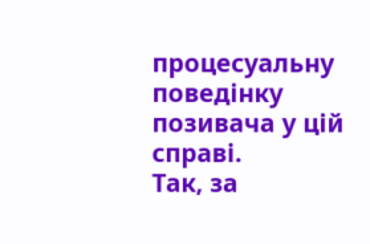процесуальну поведінку позивача у цій справі.
Так, за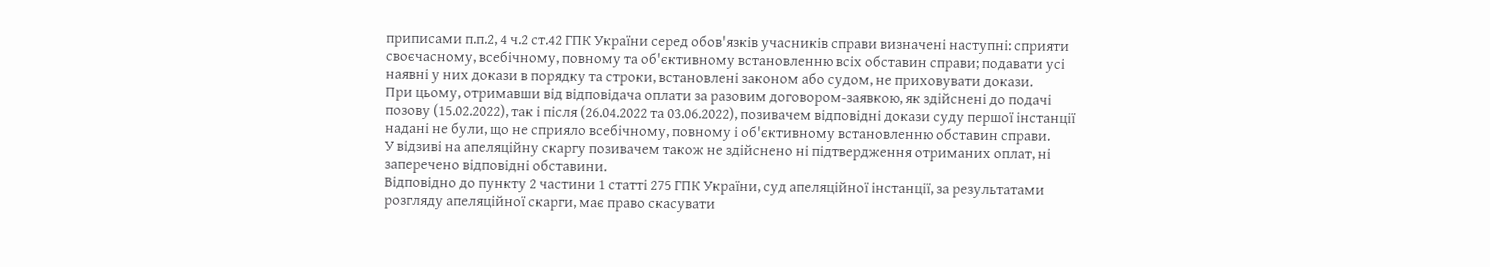приписами п.п.2, 4 ч.2 ст.42 ГПК України серед обов'язків учасників справи визначені наступні: сприяти своєчасному, всебічному, повному та об'єктивному встановленню всіх обставин справи; подавати усі наявні у них докази в порядку та строки, встановлені законом або судом, не приховувати докази.
При цьому, отримавши від відповідача оплати за разовим договором-заявкою, як здійснені до подачі позову (15.02.2022), так і після (26.04.2022 та 03.06.2022), позивачем відповідні докази суду першої інстанції надані не були, що не сприяло всебічному, повному і об'єктивному встановленню обставин справи.
У відзиві на апеляційну скаргу позивачем також не здійснено ні підтвердження отриманих оплат, ні заперечено відповідні обставини.
Відповідно до пункту 2 частини 1 статті 275 ГПК України, суд апеляційної інстанції, за результатами розгляду апеляційної скарги, має право скасувати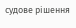судове рішення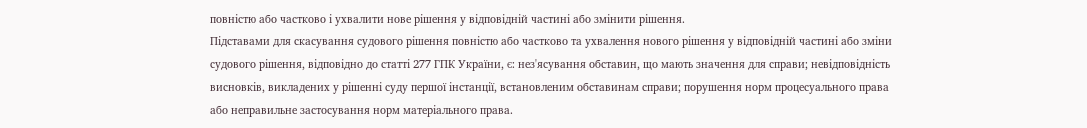повністю або частково і ухвалити нове рішення у відповідній частині або змінити рішення.
Підставами для скасування судового рішення повністю або частково та ухвалення нового рішення у відповідній частині або зміни судового рішення, відповідно до статті 277 ГПК України, є: нез'ясування обставин, що мають значення для справи; невідповідність висновків, викладених у рішенні суду першої інстанції, встановленим обставинам справи; порушення норм процесуального права або неправильне застосування норм матеріального права.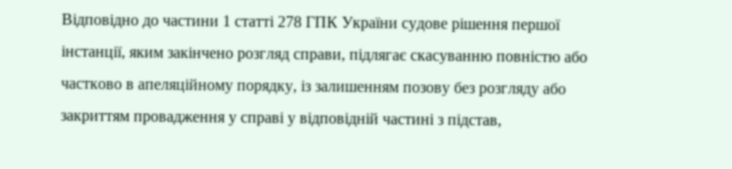Відповідно до частини 1 статті 278 ГПК України судове рішення першої інстанції, яким закінчено розгляд справи, підлягає скасуванню повністю або частково в апеляційному порядку, із залишенням позову без розгляду або закриттям провадження у справі у відповідній частині з підстав,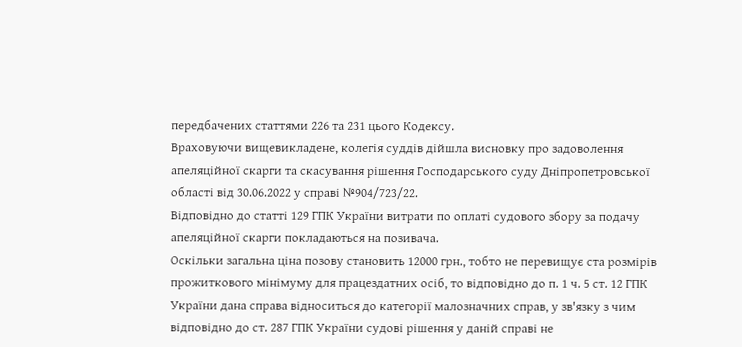передбачених статтями 226 та 231 цього Кодексу.
Враховуючи вищевикладене, колегія суддів дійшла висновку про задоволення апеляційної скарги та скасування рішення Господарського суду Дніпропетровської області від 30.06.2022 у справі №904/723/22.
Відповідно до статті 129 ГПК України витрати по оплаті судового збору за подачу апеляційної скарги покладаються на позивача.
Оскільки загальна ціна позову становить 12000 грн., тобто не перевищує ста розмірів прожиткового мінімуму для працездатних осіб, то відповідно до п. 1 ч. 5 ст. 12 ГПК України дана справа відноситься до категорії малозначних справ, у зв'язку з чим відповідно до ст. 287 ГПК України судові рішення у даній справі не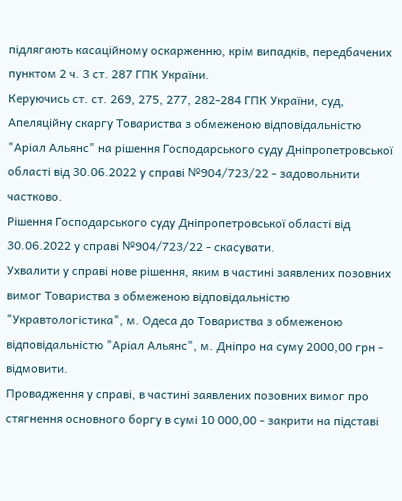підлягають касаційному оскарженню, крім випадків, передбачених пунктом 2 ч. 3 ст. 287 ГПК України.
Керуючись ст. ст. 269, 275, 277, 282-284 ГПК України, суд,
Апеляційну скаргу Товариства з обмеженою відповідальністю "Аріал Альянс" на рішення Господарського суду Дніпропетровської області від 30.06.2022 у справі №904/723/22 - задовольнити частково.
Рішення Господарського суду Дніпропетровської області від 30.06.2022 у справі №904/723/22 - скасувати.
Ухвалити у справі нове рішення, яким в частині заявлених позовних вимог Товариства з обмеженою відповідальністю "Укравтологістика", м. Одеса до Товариства з обмеженою відповідальністю "Аріал Альянс", м. Дніпро на суму 2000,00 грн - відмовити.
Провадження у справі, в частині заявлених позовних вимог про стягнення основного боргу в сумі 10 000,00 - закрити на підставі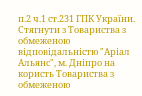п.2 ч.1 ст.231 ГПК України.
Стягнути з Товариства з обмеженою відповідальністю "Аріал Альянс", м. Дніпро на користь Товариства з обмеженою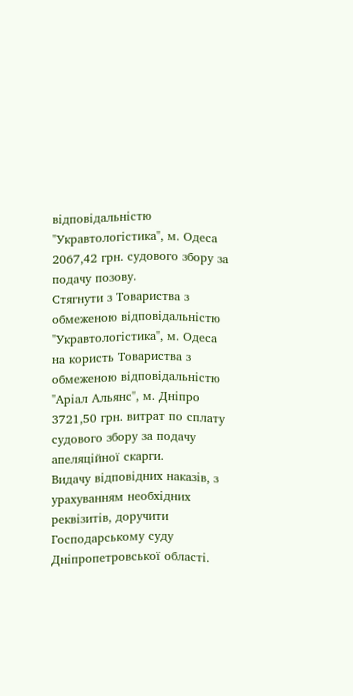відповідальністю "Укравтологістика", м. Одеса 2067,42 грн. судового збору за подачу позову.
Стягнути з Товариства з обмеженою відповідальністю "Укравтологістика", м. Одеса на користь Товариства з обмеженою відповідальністю "Аріал Альянс", м. Дніпро 3721,50 грн. витрат по сплату судового збору за подачу апеляційної скарги.
Видачу відповідних наказів, з урахуванням необхідних реквізитів, доручити Господарському суду Дніпропетровської області.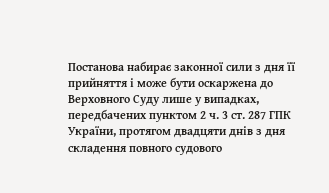Постанова набирає законної сили з дня її прийняття і може бути оскаржена до Верховного Суду лише у випадках, передбачених пунктом 2 ч. 3 ст. 287 ГПК України, протягом двадцяти днів з дня складення повного судового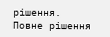рішення.
Повне рішення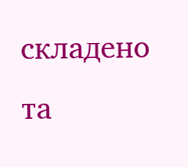складено та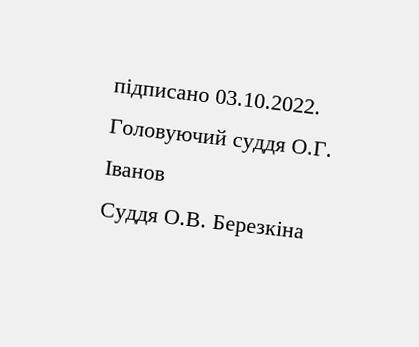підписано 03.10.2022.
Головуючий суддя О.Г. Іванов
Суддя О.В. Березкіна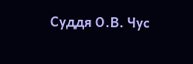Суддя О.В. Чус